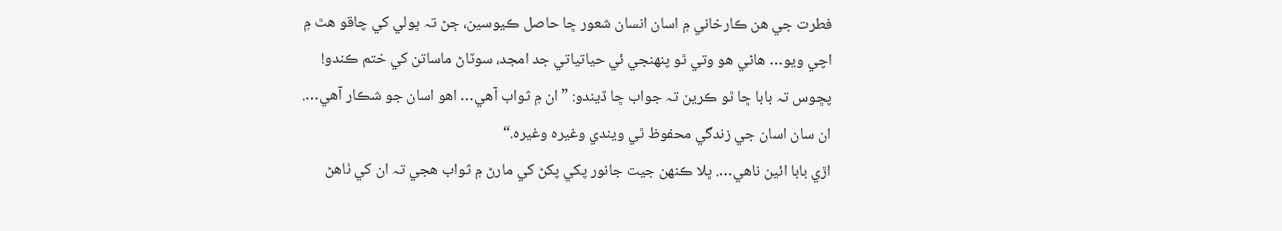فطرت جي هن ڪارخاني ۾ اسان انسان شعور ڇا حاصل ڪيوسين، ڄڻ تہ ڀولي کي چاقو هٿ ۾ اچي ويو… هاڻي هو وتي ٿو پنھنجي ئي حياتياتي جد امجد، سوٽاڻ ماساتن کي ختم ڪندو!
پڇوس تہ بابا ڇا ٿو ڪرين تہ جواب ڇا ڏيندو: ”ان ۾ ثواب آهي… اهو اسان جو شڪار آهي…. ان سان اسان جي زندگي محفوظ ٿي ويندي وغيرہ وغيرہ.“
اڙي بابا ائين ناهي…. ڀلا ڪنھن جيت جانور پکي پکڻ کي مارڻ ۾ ثواب هجي تہ ان کي ٺاهڻ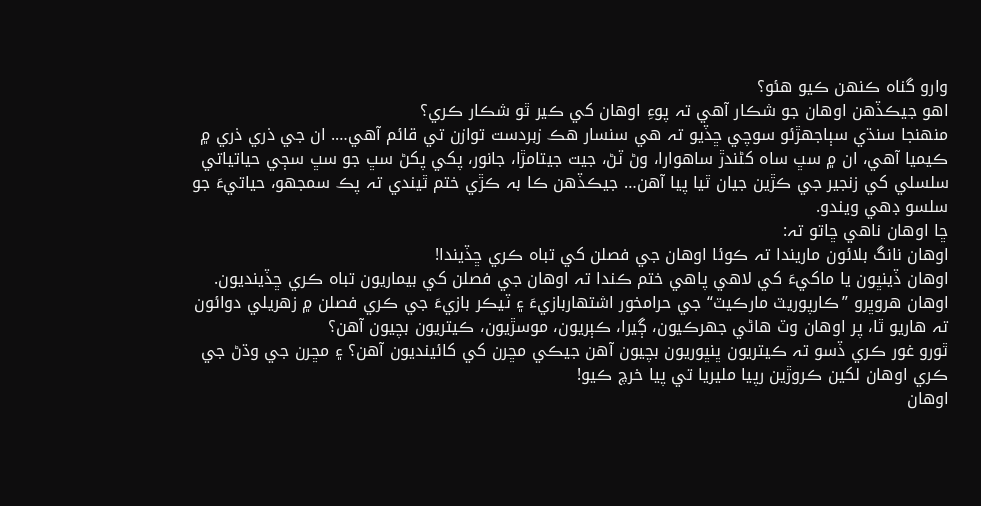وارو گناه ڪنھن ڪيو هئو؟
اهو جيڪڏهن اوهان جو شڪار آهي تہ پوءِ اوهان کي ڪير ٿو شڪار ڪري؟
منھنجا سنڌي سٻاجهڙئو سوچي ڇڏيو تہ هي سنسار هڪ زبردست توازن تي قائم آهي…. ان جي ذري ذري ۾ ڪيميا آهي، ان ۾ سڀ ساه کڻندڙ ساهوارا، وڻ ٽڻ، جيت جيتامڙا، جانور، پکي پکڻ سڀ جو سڀ سڄي حياتياتي سلسلي کي زنجير جي ڪڙين جيان ٿيا پيا آهن… جيڪڏهن ڪا بہ ڪڙي ختم ٿيندي تہ پڪ سمجهو، حياتيءَ جو سلسو ڊهي ويندو.
ڇا اوهان ناهي ڇاتو تہ:
اوهان نانگ بلائون ماريندا تہ ڪوئا اوهان جي فصلن کي تباه ڪري ڇڏيندا!
اوهان ڏينڀون يا ماکيءَ کي لاهي پاهي ختم ڪندا تہ اوهان جي فصلن کي بيماريون تباه ڪري ڇڏينديون.
اوهان هروڀرو ”ڪارپوريٽ مارڪيٽ“ جي حرامخور اشتھاربازيءَ ۽ ٽيڪر بازيءَ جي ڪري فصلن ۾ زهريلي دوائون تہ هاريو ٿا، پر اوهان وٽ هاڻي جهرڪيون، ڳيرا، ڪٻريون، موسڙيون، ڪيتريون بچيون آهن؟
ٿورو غور ڪري ڏسو تہ ڪيتريون ڀنڀوريون بچيون آهن جيڪي مڇرن کي کائينديون آهن؟ ۽ مڇرن جي وڌڻ جي ڪري اوهان لکين ڪروڙين رپيا مليريا تي پيا خرچ ڪيو!
اوهان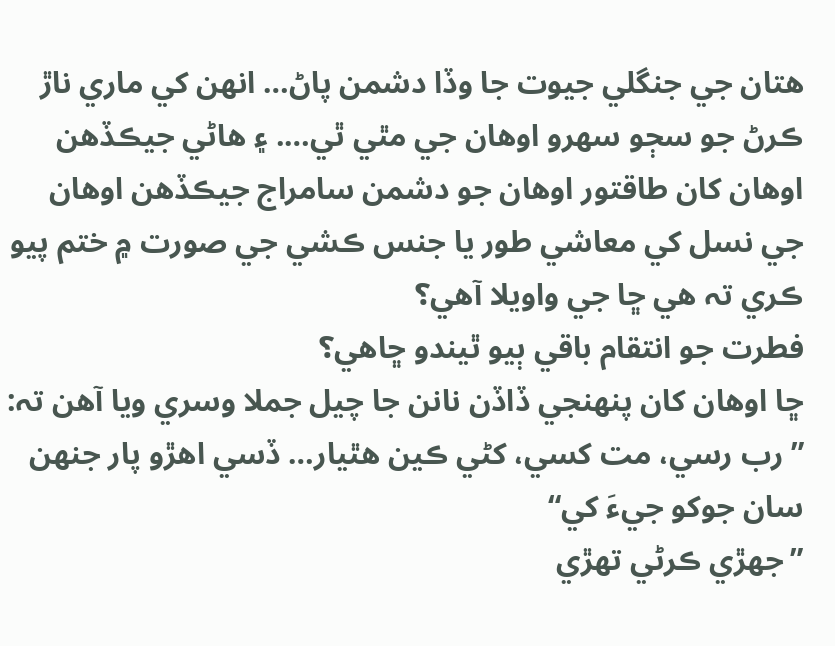هتان جي جنگلي جيوت جا وڏا دشمن پاڻ… انهن کي ماري ناڙ ڪرڻ جو سڄو سھرو اوهان جي مٿي ٿي…. ۽ هاڻي جيڪڏهن اوهان کان طاقتور اوهان جو دشمن سامراج جيڪڏهن اوهان جي نسل کي معاشي طور يا جنس ڪشي جي صورت ۾ ختم پيو ڪري تہ هي ڇا جي واويلا آهي؟
فطرت جو انتقام باقي ٻيو ٿيندو ڇاهي؟
ڇا اوهان کان پنھنجي ڏاڏن نانن جا چيل جملا وسري ويا آهن تہ:
”رب رسي، مت کسي، کڻي ڪين هٿيار… ڏسي اهڙو پار جنھن سان جوکو جيءَ کي“
”جھڙي ڪرڻي تھڙي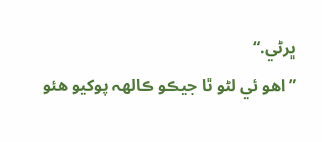ڀرڻي.“
”اهو ئي لڻو ٿا جيڪو ڪالهہ پوکيو هئو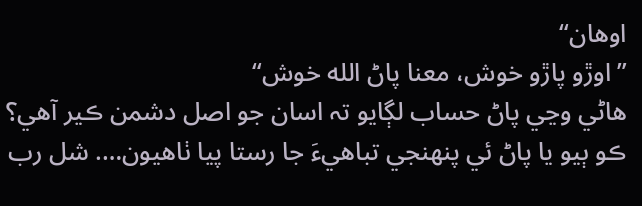اوهان“
”اوڙو پاڙو خوش، معنا پاڻ الله خوش“
هاڻي وڃي پاڻ حساب لڳايو تہ اسان جو اصل دشمن ڪير آهي؟ ڪو ٻيو يا پاڻ ئي پنھنجي تباهيءَ جا رستا پيا ٺاهيون…. شل رب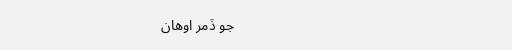جو ڏمر اوهان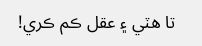تا هٽي ۽ عقل ڪم ڪري!